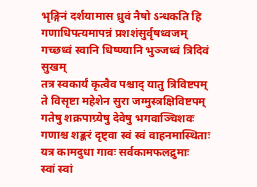भृङ्गिनं दर्शयामास ध्रुवं नैषो ऽन्धकति हि
गणाधिपत्यमापन्नं प्रशशंसुर्वृषध्वजम्
गच्छध्वं स्वानि धिष्ण्यानि भुञ्जध्वं त्रिदिवं सुखम्
तत्र स्वकार्यं कृत्वैव पश्चाद् यातु त्रिविष्टपम्
ते विसृष्टा महेशेन सुरा जग्मुस्त्रक्षिविष्टपम्
गतेषु शक्रपाग्र्येषु देवेषु भगवाञ्चिशवः
गणाश्च शङ्करं दृष्ट्वा स्वं स्वं वाहनमास्थिताः
यत्र कामदुधा गावः सर्वकामफलद्रुमाः
स्वां स्वां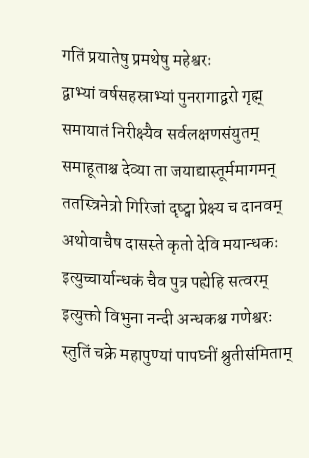गतिं प्रयातेषु प्रमथेषु महेश्वरः
द्वाभ्यां वर्षसहस्राभ्यां पुनरागाद्वरो गृह्म्
समायातं निरीक्ष्यैव सर्वलक्षणसंयुतम्
समाहूताश्च देव्या ता जयाद्यास्तूर्ममागमन्
ततस्त्रिनेत्रो गिरिजां दृष्ट्वा प्रेक्ष्य च दानवम्
अथोवाचैष दासस्ते कृतो देवि मयान्धकः
इत्युच्चार्यान्धकं चैव पुत्र पह्येहि सत्वरम्
इत्युक्तो विभुना नन्दी अन्धकश्च गणेश्वरः
स्तुतिं चक्रे महापुण्यां पापघ्नीं श्रुतीसंमिताम्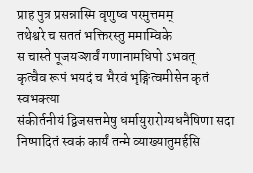प्राह पुत्र प्रसन्नास्मि वृणुष्व परमुत्तमम्
तथेश्वरे च सततं भक्तिरस्तु ममाम्विके
स चास्ते पूजयञ्शर्वं गणानामधिपो ऽभवत्
कृत्वैव रूपं भयदं च भैरवं भृङ्गित्वमीसेन कृतं स्वभक्त्या
संकीर्तनीयं द्विजसत्तमेषु धर्मायुरारोग्यधनैषिणा सदा
निष्पादितं स्वकं कार्यं तन्मे व्याख्यातुमर्हसि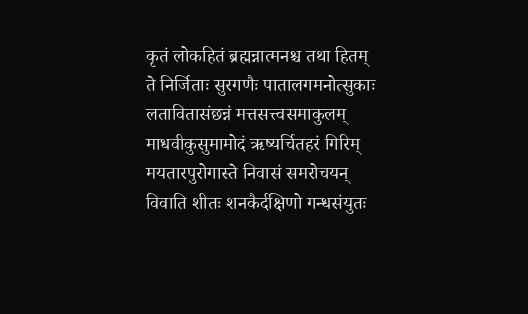कृतं लोकहितं ब्रह्मन्नात्मनश्च तथा हितम्
ते निर्जिताः सुरगणैः पातालगमनोत्सुकाः
लतावितासंछन्नं मत्तसत्त्वसमाकुलम्
माधवीकुसुमामोदं ऋष्यर्चितहरं गिरिम्
मयतारपुरोगास्ते निवासं समरोचयन्
विवाति शीतः शनकैर्दक्षिणो गन्धसंयुतः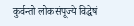कुर्वन्तो लोकसंपूज्ये विद्धेषं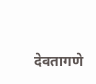देवतागणे